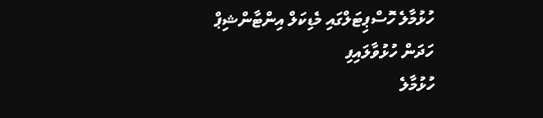ހުޅުމާލެ ހޮސްޕިޓަލްގައި މެޑިކަލް އިންޓާންޝިޕް ހަދަން ހުޅުވާލައިފި
ހުޅުމާލެ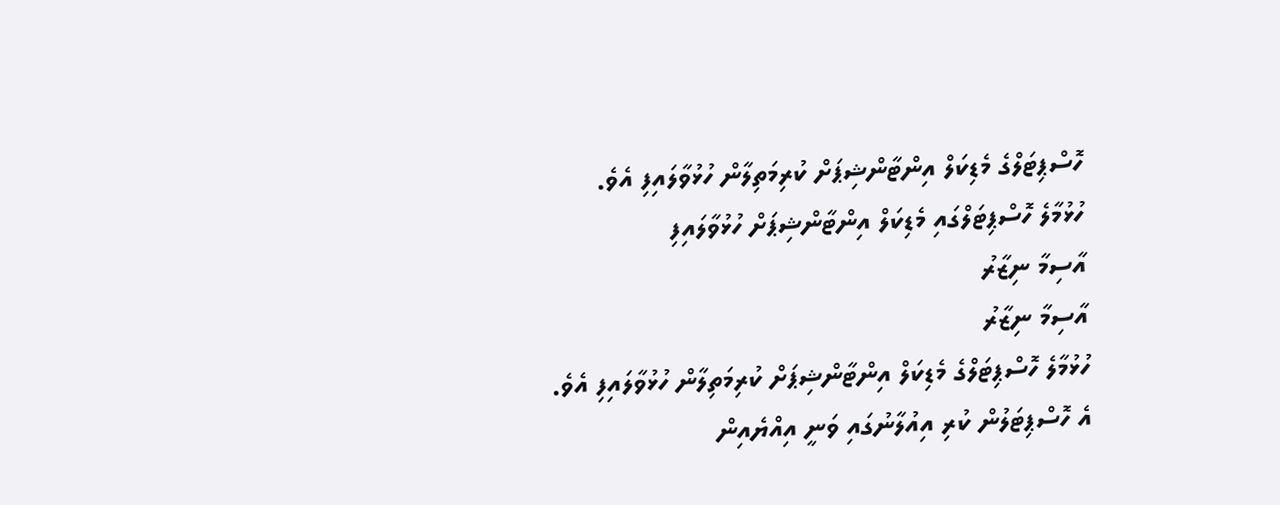ހޮސްޕިޓަލްގެ މެޑިކަލް އިންޓާންޝިޕަށް ކުރިމަތިލާން ހުޅުވާލައިފި އެވެ.
ހުޅުމާލެ ހޮސްޕިޓަލްގައި މެޑިކަލް އިންޓާންޝިޕަށް ހުޅުވާލައިފި
އާސިމާ ނިޒާރު
އާސިމާ ނިޒާރު
ހުޅުމާލެ ހޮސްޕިޓަލްގެ މެޑިކަލް އިންޓާންޝިޕަށް ކުރިމަތިލާން ހުޅުވާލައިފި އެވެ.
އެ ހޮސްޕިޓަލުން ކުރި އިއުލާނުގައި ވަނީ އިއްޔެއިން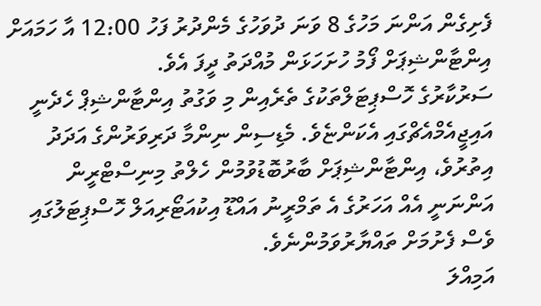ފެށިގެން އަންނަ މަހުގެ 8 ވަނަ ދުވަހުގެ މެންދުރު ފަހު 12:00 އާ ހަމައަށް އިންޓާންޝިޕަށް ފޯމު ހުށަހަޅަން މުއްދަތު ދީފަ އެވެ.
ސަރުކާރުގެ ހޮސްޕިޓަލްތަކުގެ ތެރެއިން މި ވަގުތު އިންޓާންޝިޕް ހެދެނީ އައިޖީއެމްއެޗްގައި އެކަންޏެވެ. މެޑިސިން ނިންމާ ދަރިވަރުންގެ އަދަދު އިތުރުވެ، އިންޓާންޝިޕަށް ބާރުބޮޑުވުމުން ހެލްތު މިނިސްޓްރީން އަންނަނީ އެއް އަހަރުގެ އެ ތަމްރީނު އައްޑޫ އިކުއަޓޯރިއަލް ހޮސްޕިޓަލުގައި ވެސް ފެށުމަށް ތައްޔާރުވަމުންނެވެ.
އަމިއްލަ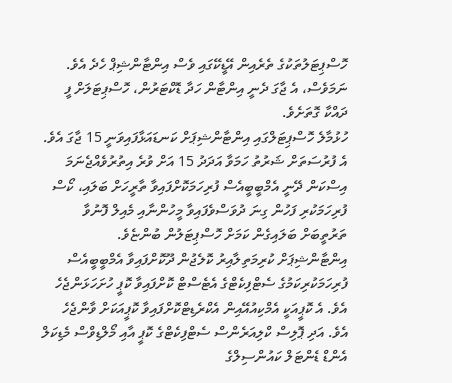ހޮސްޕިޓަލުތަކުގެ ތެރެއިން އޭޑީކޭގައި ވެސް އިންޓާންޝިޕް ހެދެ އެވެ. ނަމަވެސް، އެ ޖާގަ ދެނީ އިންޓާން ހަދާ ޑޮކްޓަރުން، ހޮސްޕިޓަލަށް ފީ ދައްކާ ގޮތަށެވެ.
ހުޅުމާލެ ހޮސްޕިޓަލްގައި އިންޓާންޝިޕަށް ކަނޑައަޅާފައިވަނީ 15 ޖާގަ އެވެ.
އެ ފުރުސަތަށް ޝަރުތު ހަމަވާ އަދަދު 15 އަށް ވުރެ އިތުރުވެއްޖެނަމަ އިސްކަން ދޭނީ އެމްބީބީއެސް ފުރިހަމަކޮށްފައިވާ ތާރީހަށް ބަލައި، ކޯސް ފުރިހަމަކުރި ފަހުން ގިނަ ދުވަސްވެފައިވާ މީހުންނާއި މެއިލް ފޮނުވާ ތަރުތީބަށް ބަލައިގެން ކަމަށް ހޮސްޕިޓަލުން ބުންޏެވެ.
އިންޓާންޝިޕަށް ކުރިމަތިލާއިރު ކޮލެޖުން ދޫކޮށްފައިވާ އެމްބީބީއެސް ފުރިހަމަކުރިކަމުގެ ސެޓްފިކެޓްގެ އެޓެސްޓް ކޮށްފައިވާ ކޮޕީ ހުށަހަޅަންޖެހެ އެވެ. އެ ކޮޕީއަކީ އެމްކިއުއޭއިން އެކްރެޑިޓްކޮށްފައިވާ ކޮޕީއަކަށް ވާންޖެހެ އެވެ. އަދި ޕޮލިސް ކްލިއަރެންސް ސެޓްފިކެޓްގެ ކޮޕީ އާއި މޯލްޑިވްސް މެޑިކަލް އެންޑް ޑެންޓަލް ކައުންސިލްގެ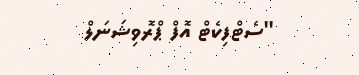"ސެޓްފިކެޓް އޮފް ޕްރޮވިޝަނަލް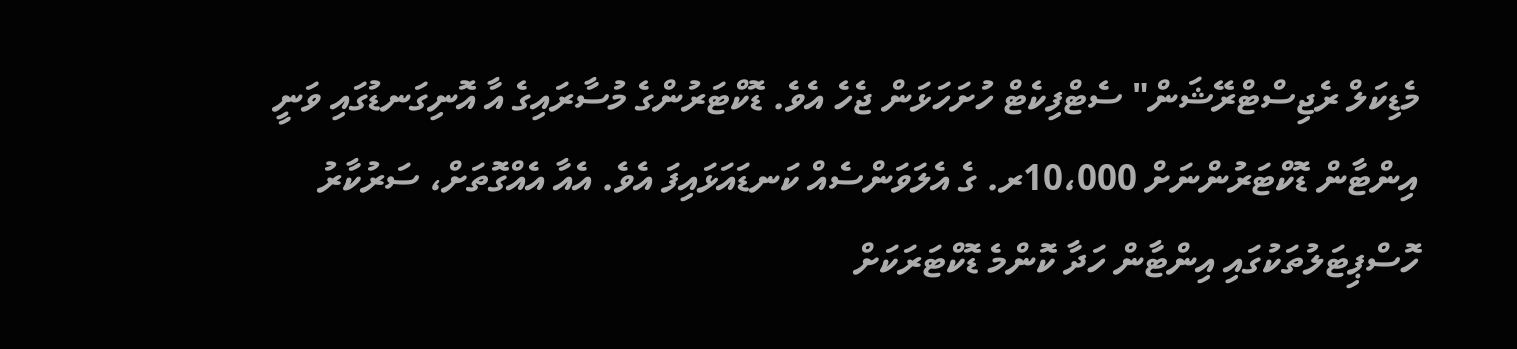މެޑިކަލް ރެޖިސްޓްރޭޝަން" ސެޓްފިކެޓް ހުށަހަޅަން ޖެހެ އެވެ. ޑޮކްޓަރުންގެ މުސާރައިގެ އާ އޮނިގަނޑުގައި ވަނީ އިންޓާން ޑޮކްޓަރުންނަށް 10،000ރ. ގެ އެލަވަންސެއް ކަނޑައަޅައިފަ އެވެ. އެއާ އެއްގޮތަށް، ސަރުކާރު ހޮސްޕިޓަލުތަކުގައި އިންޓާން ހަދާ ކޮންމެ ޑޮކްޓަރަކަށް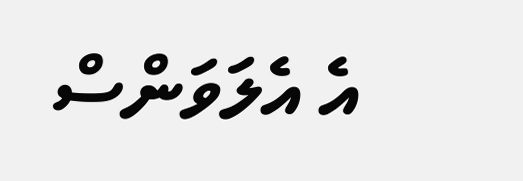އެ އެލަވަންސް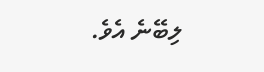ލިބޭނެ އެވެ.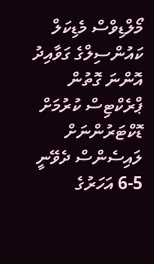މޯލްޑިވްސް މެޑިކަލް ކައުންސިލްގެ ގަވާއިދު އޮންނަ ގޮތުން ޕްރެކްޓިސް ކުރުމަށް ޑޮކްޓަރުންނަށް ލައިސެންސް ދެވޭނީ 5-6 އަހަރުގެ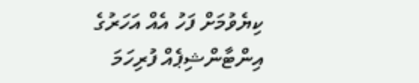ކިޔެވުމަށް ފަހު އެއް އަހަރުގެ އިންޓާންޝިޕެއް ފުރިހަމަ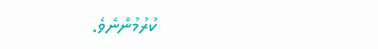ކުރުމުންނެވެ.